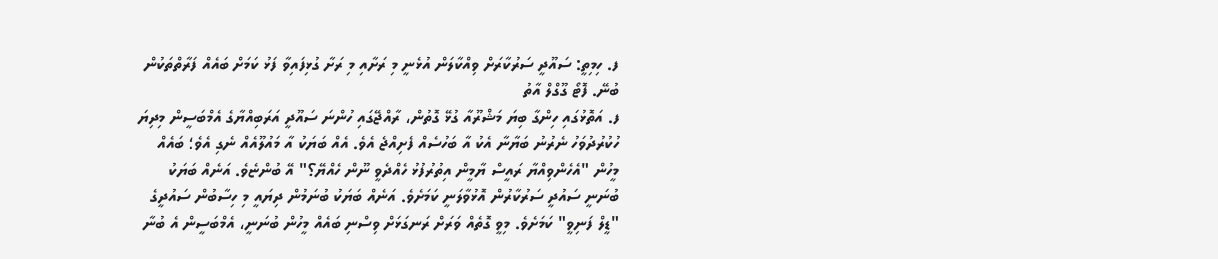ފ. ހިމިތީ: ސައޫދީ ސަރުކާރަށް ވިއްކާލަން އުޅެނީ މި ރަށާއި މި ރަށާ ގުޅިފައިވާ ފަޅު ކަމަށް ބައެއް ފަރާތްތަކުން ބުނޭ. ފޮޓޯ ގޫގްލް އާތު
ފ. އަތޮޅުގައި ހިންގާ ބިޔަ މަޝްރޫއާ ގުޅޭ ގޮތުން، ރާއްޖޭގައި ހުންނަ ސައޫދީ އަރަބިއްޔާގެ އެމްބަސީން މިދިޔަ ހުކުރުދުވަހު ނެރުނު ބަޔާނާ އެކު އާ ބަހުސެއް ފެށިއްޖެ އެވެ. އެއް ބަޔަކު އާ މައުލޫއެއް ނެގި އެވެ؛ ބައެއް މީހުން "އެހެންވިއްޔާ ރައީސް ޔާމީން އިތުރުފުޅު ހެއްދެވީ ނޫން ހެއްޔޭ؟" އޭ ބުންޏެވެ. އަނެއް ބަޔަކު ބުނަނީ ސައުދީ ސަރުކާރުން އޮޅުވާލަނީ ކަމަށެވެ. އަނެއް ބަޔަކު ބުނަމުން ދިޔައީ މި ހިސާބުން ސައުދީގެ "ޑީލް ފަނިވީ" ކަމަށެވެ. މިވީ ގޮތެއް ވަރަށް ރަނގަޅަށް ވިސްނި ބައެއް މީހުން ބުނަނީ، އެމްބަސީން އެ ބުނާ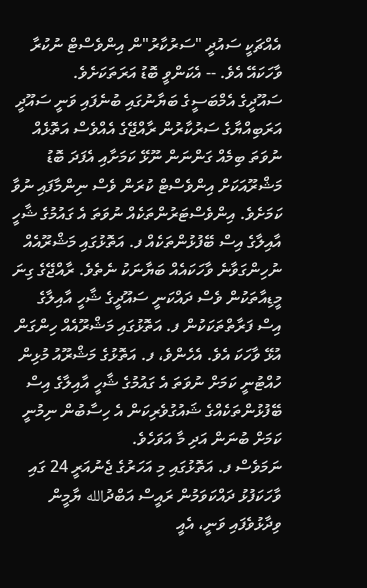އެއްޗަކީ ސައުދީ "ސަރުކާރު"ން އިންވެސްޓް ނުކުރާ ވާހަކައޭ އެވެ. -- އެކަންވީ ބޮޑު އަރަތަކަށެވެ.
ސައޫދީގެ އެމްބަސީގެ ބަޔާނުގައި ބުނެފައި ވަނީ ސައޫދީ އަރަބިއްޔާގެ ސަރުކާރުން ރާއްޖޭގެ އެއްވެސް އަތޮޅެއް ނުވަތަ ބިމެއް ގަންނަން ނޫޅޭ ކަމަށާއި އެފަދަ ބޮޑު މަޝްރޫއަކަށް އިންވެސްޓް ކުރަން ވެސް ނިންމާފައި ނުވާ ކަމަށެވެ. އިންވެސްޓަރުންތަކެއް ނުވަތަ އެ ގައުމުގެ ޝާހީ އާއިލާގެ އިސް ބޭފުޅުންތަކެއް ފ. އަތޮޅުގައި މަޝްރޫއެއް ނުހިންގަވާނެ ވާހަކައެއް ބަޔާނަކު ނެތެވެ. ރާއްޖޭގެ ގިނަ މީޑިއާތަކުން ވެސް ދައްކަނީ ސައޫދީގެ ޝާހީ އާއިލާގެ އިސް ފަރާތްތަކަކުން ފ. އަތޮޅުގައި މަޝްރޫއެއް ހިންގަން އުޅޭ ވާހަކަ އެވެ. އެހެންވެ، ފ. އަތޮޅުގެ މަޝްރޫއު މުޅިން ހުއްޓުނީ ކަމަށް ނުވަތަ އެ ގައުމުގެ ޝާހީ އާއިލާގެ އިސް ބޭފުޅުންތަކެއްގެ ޝައުގުވެރިކަން އެ ހިސާބުން ނިމުނީ ކަމަށް ބުނަން އަދި މާ އަވަހެވެ.
ނަމަވެސް ފ. އަތޮޅުގައި މި އަހަރުގެ ޖެނުއަރީ 24 ގައި ވާހަކަފުޅު ދައްކަވަމުން ރައީސް އަބްދުالله ޔާމީން ވިދާޅުވެފައި ވަނީ، އެއީ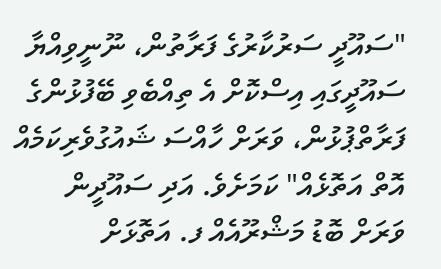"ސައޫދީ ސަރުކާރުގެ ފަރާތުން، ނޫނީވިއްޔާ ސައޫދީގައި އިސްކޮށް އެ ތިއްބެވި ބޭފުޅުންގެ ފަރާތްޕުޅުން، ވަރަށް ހާއްސަ ޝައުގުވެރިކަމެއް އޮތް އަތޮޅެއް" ކަމަށެވެ. އަދި ސައޫދީން ވަރަށް ބޮޑު މަޝްރޫއެއް ފ. އަތޮޅަށް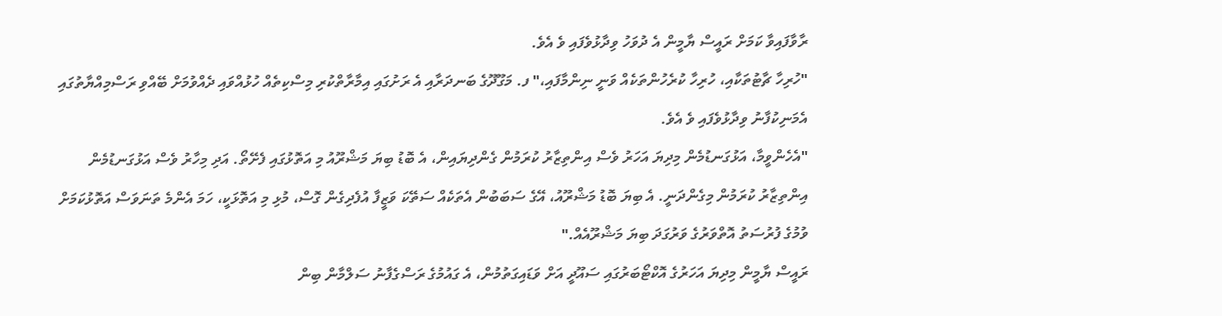ރާވާފައިވާ ކަމަށް ރައީސް ޔާމީން އެ ދުވަހު ވިދާޅުވެފައި ވެ އެވެ.
"ހުރިހާ ޗާޓުތަކާއި، ހުރިހާ ކުރެހުންތަކެއް ވަނީ ނިންމާފައި،" ފ. މަގޫދޫގެ ބަނދަރާއި އެ ރަށުގައި އިމާރާތްކުރި މިސްކިތެއް ހުޅުއްވައި ދެއްވުމަށް ބޭއްވި ރަސްމިއްޔާތުގައި އެމަނިކުފާނު ވިދާޅުވެފައި ވެ އެވެ.
"އެހެންވީމާ، އަޅުގަނޑުމެން މިދިޔަ އަހަރު ވެސް އިންތިޒާރު ކުރަމުން ގެންދިޔައިން، އެ ބޮޑު ބިޔަ މަޝްރޫއު މި އަތޮޅުގައި ފެށޭތޯ. އަދި މިހާރު ވެސް އަޅުގަނޑުމެން އިންތިޒާރު ކުރަމުން މިގެންދަނީ. އެ ބިޔަ ބޮޑު މަޝްރޫއު، އޭގެ ސަބަބުން އެތަކެއް ސަތޭކަ ވަޒީފާ އުފެދިގެން ގޮސް، މުޅި މި އަތޮޅަކީ، ހަމަ އެންމެ ތަނަވަސް އަތޮޅުކަމަށް ވުމުގެ ފުރުސަތު އޮތްވަރުގެ ވަރުގަދަ ބިޔަ މަޝްރޫއެއް."
ރައީސް ޔާމީން މިދިޔަ އަހަރުގެ އޮކްޓޯބަރުގައި ސައޫދީ އަށް ވަޑައިގަތުމުން، އެ ގައުމުގެ ރަސްގެފާނު ސަލްމާން ބިން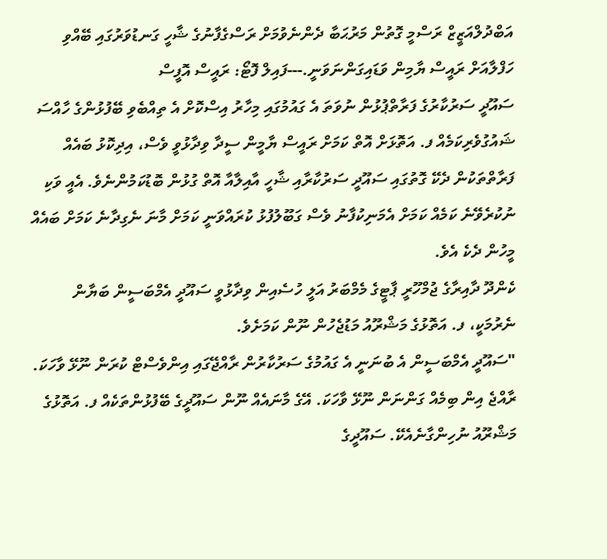އަބްދުލްއަޒީޒް ރަސްމީ ގޮތުން މަރުޙަބާ ދެންނެވުމަށް ރަސްގެފާނުގެ ޝާހީ ގަނޑުވަރުގައި ބޭއްވި ހަފްލާއަށް ރައީސް ޔާމިން ވަޑައިގަންނަވަނީ.---ފައިލް ފޮޓޯ: ރައީސް އޮފީސް
ސައޫދީ ސަރުކާރުގެ ފަރާތްޕުޅުން ނުވަތަ އެ ގައުމުގައި މިހާރު އިސްކޮށް އެ ތިއްބެވި ބޭފުޅުންގެ ހާއްސަ ޝައުގުވެރިކަމެއް ފ. އަތޮޅަށް އޮތް ކަމަށް ރައީސް ޔާމީން ސީދާ ވިދާޅުވީ ވެސް، އިދިކޮޅު ބައެއް ފަރާތްތަކުން ދެކޭ ގޮތުގައި ސައޫދީ ސަރުކާރާއި ޝާހީ އާއިލާއާ އޮތް ގުޅުން ބޮޑުކަމުންނެވެ. އެއީ ވަކި ނުކުރެވޭނެ ކަމެއް ކަމަށް އެމަނިކުފާނު ވެސް ގަބޫލުފުޅު ކުރައްވަނީ ކަމަށް މާނަ ނެގިދާނެ ކަމަށް ބައެއް މީހުން ދެކެ އެވެ.
ކެންދޫ ދާއިރާގެ ޖުމްހޫރީ ޕާޓީގެ މެމްބަރު އަލީ ހުސެއިން ވިދާޅުވީ ސައޫދީ އެމްބަސީން ބަޔާން ނެރުމަކީ، ފ. އަތޮޅުގެ މަޝްރޫއު މަޑުޖެހުން ނޫން ކަމަށެވެ.
"ސައޫދީ އެމްބަސީން އެ ބުނަނީ އެ ގައުމުގެ ސަރުކާރުން ރާއްޖޭގައި އިންވެސްޓް ކުރަން ނޫޅޭ ވާހަކަ. ރާއްޖެ އިން ބިމެއް ގަންނަން ނޫޅޭ ވާހަކަ. އޭގެ މާނައެއް ނޫން ސައޫދީގެ ބޭފުޅުންތަކެއް ފ. އަތޮޅުގެ މަޝްރޫއު ނުހިންގާނެއެކޭ. ސައޫދީގެ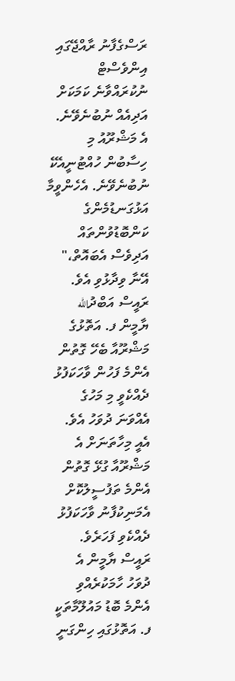ރަސްގެފާނު ރާއްޖޭގައި އިންވެސްޓް ނުކުރައްވާނެ ކަމަކަށް އަދިއެއް ނުބުނެވޭނެ. އެ މަޝްރޫއު މި ހިސާބުން ހުއްޓުނީއެކޭ ނުބުނެވޭނެ. އެހެންވީމާ އަޅުގަނޑުމެންގެ ކަންބޮޑުވުންތައް އަދިވެސް އެބައޮތް،" އޭނާ ވިދާޅުވި އެވެ.
ރައީސް އަބްދުالله ޔާމީން ފ. އަތޮޅުގެ މަޝްރޫއާ ބެހޭ ގޮތުން އެންމެ ފަހުން ވާހަކަފުޅު ދެއްކެވީ މި މަހުގެ އެއްވަނަ ދުވަހު އެވެ. އެއީ މިހާތަނަށް އެ މަޝްރޫއާ ގުޅޭ ގޮތުން އެންމެ ތަފުސީލުކޮށް އެމަނިކުފާނު ވާހަކަފުޅު ދެއްކެވި ފަހަރެވެ. ރައީސް ޔާމީން އެ ދުވަހު ހާމަކުރެއްވި އެންމެ ބޮޑު މައުލޫމާތަކީ ފ. އަތޮޅުގައި ހިންގަނީ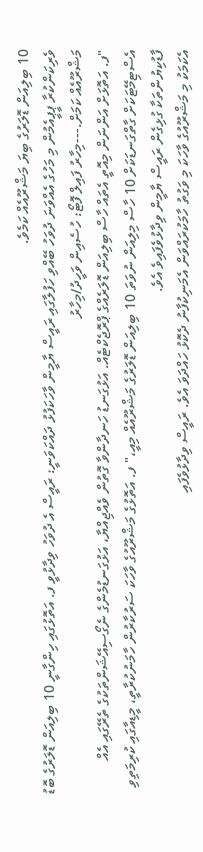10 ބިލިއަން ޑޮލަރުގެ ބިޔަ މަޝްރޫއެއް ކަމެވެ.
ވެރިކަންކުރާ ޕީޕީއެމުން މި މަހުގެ އެއްވަނަ ދުވަހު ބޭއްވި ހަފުލާގައި ރައީސް ޔާމީން ވާހަކަފުޅު ދައްކަވަނީ: ރައީސް އެ ދުވަހު ވިދާޅުވީ ފ. އަތޮޅުގައި ހިންގާނީ 10 ބިލިއަން ޑޮލަރުގެ ބޮޑު މަޝްރޫއެއް ކަމަށް.---މިހާރު ފައިލް ފޮޓޯ: ހުސެއިން ވަހީދު/މިހާރު
"ފ. އަތޮޅަށް އަންނަން މިއޮތީ އެތައް ހާސް ބިލިއަން ޑޮލަރެއްގެ ޕްރޮޖެކްޓެއް. އަޅުގަނޑު ހަނދާންވާ ގޮތުން ވެއްޖިއްޔާ، އަޅުގަނޑުމެންގެ ނެގޯސިއޭޝަންތަކުގެ ތެރޭގައި އެއް އެސްޓިމޭޓަކަށް ގާތްގަނޑަކަށް 10 ހާސް މިލިއަން ނުވަތަ 10 ބިލިއަން ޑޮލަރުގެ މަޝްރޫއެއް މިއީ،" ފ. އަތޮޅުގެ މަޝްރޫއުގެ ވާހަކަ ސަރުކާރުން ހާމަނުކުރާތީ، މީޑިއާގައި ކުރިމަތިވި ފާޑުކިޔުންތަކާ ގުޅިގެން ރައީސް ޔާމީން ވިދާޅުވެފައިވެ އެވެ.
އެކަމަކު މި މަޝްރޫއުގެ ވާހަކަ މި ވަގުތު ހާމަކުރައްވަން އެމަނިކުފާނު ދެކޮޅު ހައްދަވަ އެވެ. ރައީސް ވިދާޅުވެފައި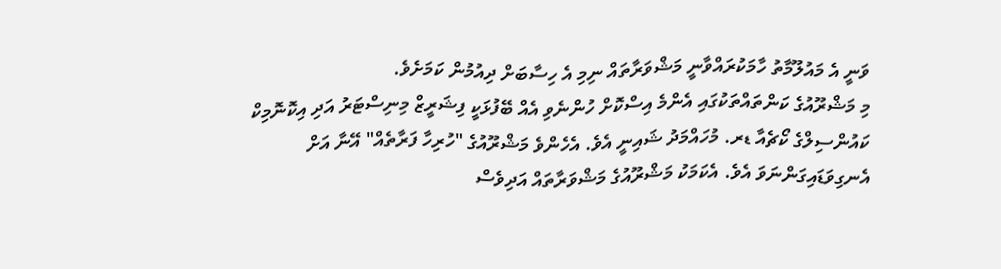ވަނީ އެ މައުލޫމާތު ހާމަކުރައްވާނީ މަޝްވަރާތައް ނިމި އެ ހިސާބަށް ދިއުމުން ކަމަށެވެ.
މި މަޝްރޫއުގެ ކަންތައްތަކުގައި އެންމެ އިސްކޮށް ހުންނެވި އެއް ބޭފުޅަކީ ފިޝަރީޒް މިނިސްޓަރު އަދި އިކޮނޮމިކް ކައުންސިލްގެ ކޯޗެއާ ޑރ. މުހައްމަދު ޝައިނީ އެވެ. އެހެންވެ މަޝްރޫއުގެ "ހުރިހާ ފަރާތެއް" އޭނާ އަށް އެނގިވަޑައިގަންނަވަ އެވެ. އެކަމަކު މަޝްރޫއުގެ މަޝްވަރާތައް އަދިވެސް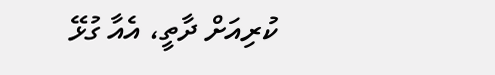ކުރިއަށް ދާތީ، އެއާ ގުޅޭ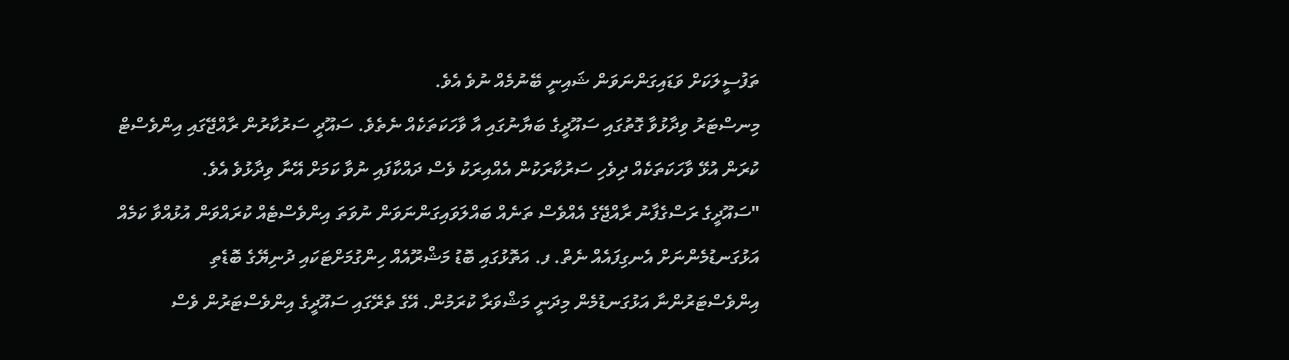ތަފުސީލަކަށް ވަޑައިގަންނަވަން ޝައިނީ ބޭނުމެއް ނުވެ އެވެ.
މިނސްޓަރު ވިދާޅުވާ ގޮތުގައި ސައޫދީގެ ބަޔާނުގައި އާ ވާހަކަތަކެއް ނެތެވެ. ސައޫދީ ސަރުކާރުން ރާއްޖޭގައި އިންވެސްޓް ކުރަން އުޅޭ ވާހަކަތަކެއް ދިވެހި ސަރުކާރަކުން އެއްއިރަކު ވެސް ދައްކާފައި ނުވާ ކަމަށް އޭނާ ވިދާޅުވެ އެވެ.
"ސައޫދީގެ ރަސްގެފާނު ރާއްޖޭގެ އެއްވެސް ތަނެއް ބައްލަވައިގަންނަވަން ނުވަތަ އިންވެސްޓެއް ކުރައްވަން އުޅުއްވާ ކަމެއް އަޅުގަނޑުމެންނަށް އެނގިފައެއް ނެތް. ފ. އަތޮޅުގައި ބޮޑު މަޝްރޫއެއް ހިންގުމަށްޓަކައި ދުނިޔޭގެ ބޮޑެތި އިންވެސްޓަރުންނާ އަޅުގަނޑުމެން މިދަނީ މަޝްވަރާ ކުރަމުން. އޭގެ ތެރޭގައި ސައޫދީގެ އިންވެސްޓަރުން ވެސް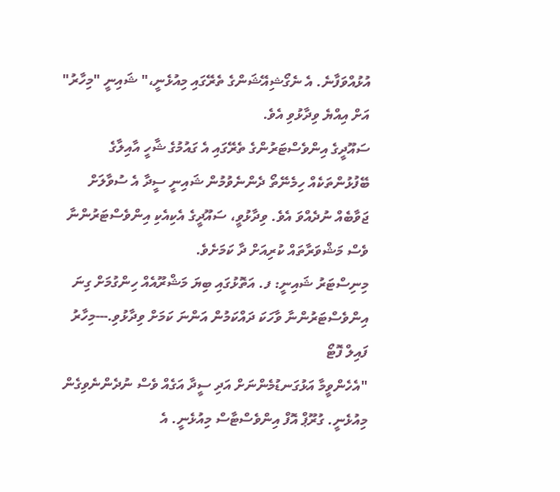އުޅުއްވަފާނެ. އެ ނެގޯޝިއޭޝަންގެ ތެރޭގައި މިއުޅެނީ،" ޝައިނީ "މިހާރު" އަށް އިއްޔެ ވިދާޅުވި އެވެ.
ސައޫދީގެ އިންވެސްޓަރުންގެ ތެރޭގައި އެ ގައުމުގެ ޝާހީ އާއިލާގެ ބޭފުޅުންތަކެއް ހިމެނޭތޯ ދެންނެވުމުން ޝައިނީ ސީދާ އެ ސުވާލަށް ޖަވާބެއް ނުދެއްވަ އެވެ. ވިދާޅުވީ، ސައޫދީގެ އެކިއެކި އިންވެސްޓަރުންނާ ވެސް މަޝްވަރާތައް ކުރިއަށް ދާ ކަމަށެވެ.
މިނިސްޓަރު ޝައިނީ: ފ. އަތޮޅުގައި ބިޔަ މަޝްރޫއެއް ހިންގުމަށް ގިނަ އިންވެސްޓަރުންނާ ވާހަކަ ދައްކަމުން އަންނަ ކަމަށް ވިދާޅުވި.---މިހާރު ފައިލް ފޮޓޯ
"އެހެންވީމާ އަޅުގަނޑުމެންނަށް އަދި ސީދާ އަގެއް ވެސް ނުދެންނެވިގެން މިއުޅެނީ. ގުރޫޕް އޮފް އިންވެސްޓާސް މިއުޅެނީ. އެ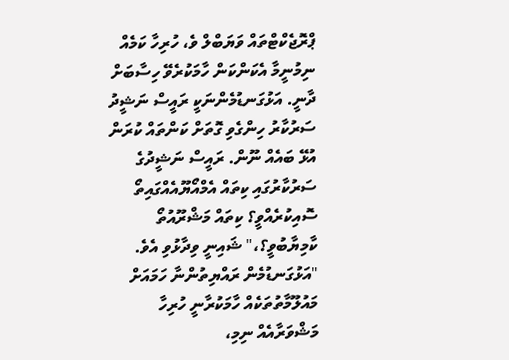ޕްރޮޖެކްޓްތައް ވަޔަބްލް ވެ، ހުރިހާ ކަމެއް ނިމުނީމާ އެކަންކަން ހާމަކުރެވޭ ހިސާބަށް ދާނީ. އަޅުގަނޑުމެންނަކީ ރައީސް ނަޝީދު ސަރުކާރު ހިންގެވި ގޮތަށް ކަންތައް ކުރަން އުޅޭ ބައެއް ނޫން. ރައީސް ނަޝީދުގެ ސަރުކާރުގައި ކިތައް އެމްއޯޔޫއެއްގައިތޯ ސޮއިކުރެއްވީ؟ ކިތައް މަޝްރޫއުތޯ ކާމިޔާބުވީ؟،" ޝައިނީ ވިދާޅުވި އެވެ.
"އަޅުގަނޑުމެން ރައްޔިތުންނާ ހަމައަށް މައުލޫމާތުތަކެއް ހާމަކުރާނީ ހުރިހާ މަޝްވަރާއެއް ނިމި،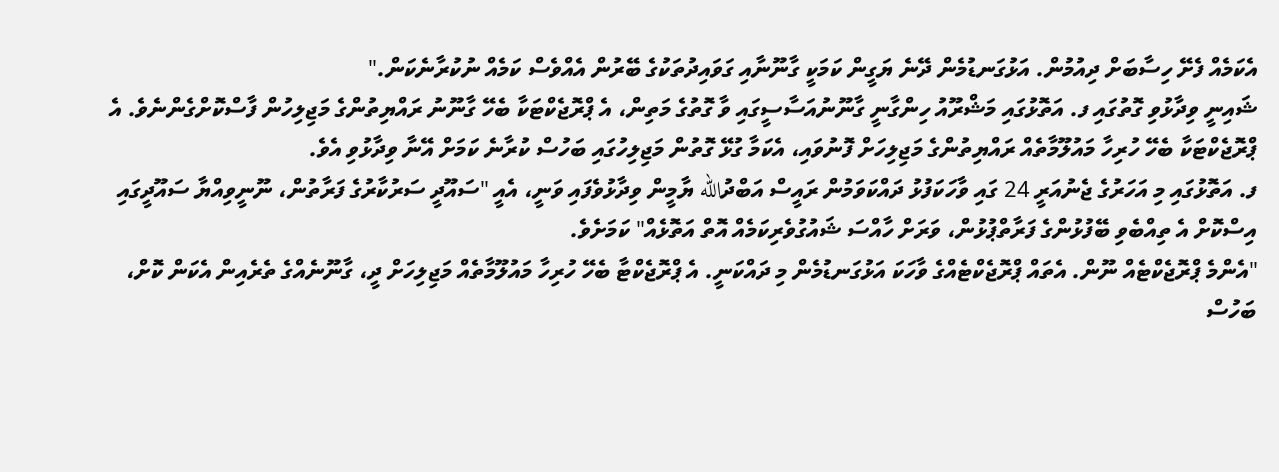އެކަމެއް ފެށޭ ހިސާބަށް ދިއުމުން. އަޅުގަނޑުމެން ދޭނެ ޔަގީން ކަމަކީ ގާނޫނާއި ގަވައިދުތަކުގެ ބޭރުން އެއްވެސް ކަމެއް ނުކުރާނެކަން."
ޝައިނީ ވިދާޅުވި ގޮތުގައި ފ. އަތޮޅުގައި މަޝްރޫއު ހިންގާނީ ގާނޫނުއަސާސީގައި ވާ ގޮތުގެ މަތިން، އެ ޕްރޮޖެކްޓަކާ ބެހޭ ގާނޫނު ރައްޔިތުންގެ މަޖިލިހުން ފާސްކޮށްގެންނެވެ. އެ ޕްރޮޖެކްޓަކާ ބެހޭ ހުރިހާ މައުލޫމާތެއް ރައްޔިތުންގެ މަޖިލިހަށް ފޮނުވައި، އެކަމާ ގުޅޭ ގޮތުން މަޖިލިހުގައި ބަހުސް ކުރާނެ ކަމަށް އޭނާ ވިދާޅުވި އެވެ.
ފ. އަތޮޅުގައި މި އަހަރުގެ ޖެނުއަރީ 24 ގައި ވާހަކަފުޅު ދައްކަވަމުން ރައީސް އަބްދުالله ޔާމީން ވިދާޅުވެފައި ވަނީ، އެއީ "ސައޫދީ ސަރުކާރުގެ ފަރާތުން، ނޫނީވިއްޔާ ސައޫދީގައި އިސްކޮށް އެ ތިއްބެވި ބޭފުޅުންގެ ފަރާތްޕުޅުން، ވަރަށް ހާއްސަ ޝައުގުވެރިކަމެއް އޮތް އަތޮޅެއް" ކަމަށެވެ.
"އެންމެ ޕްރޮޖެކްޓެއް ނޫން. އެތައް ޕްރޮޖެކްޓެއްގެ ވާހަކަ އަޅުގަނޑުމެން މި ދައްކަނީ. އެ ޕްރޮޖެކްޓާ ބެހޭ ހުރިހާ މައުލޫމާތެއް މަޖިލިހަށް ދީ، ގާނޫނެއްގެ ތެރެއިން އެކަން ކޮށް، ބަހުސް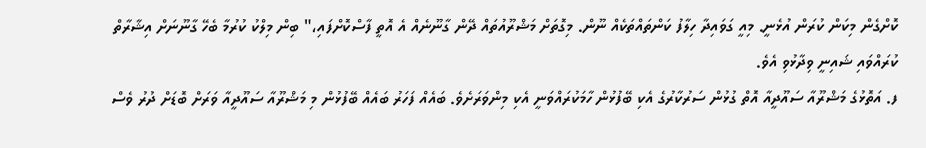ކޮށްގެން މިކަން ކުރަން އުޅެނީ. މިއީ ގަވައިދާ ހިލާފު ކަންތައްތަކެއް ނޫން. މިގޮތަށް މަޝްރޫއުތައް ދޭން ގާނޫނެއް އެ އޮތީ ފާސްކޮށްފައި،" ބިން މިލްކު ކުރުމާ ބެހޭ ގާނޫނަށް އިޝާރާތް ކުރައްވައި ޝައިނީ ވިދާޅުވި އެވެ.
ފ. އަތޮޅުގެ މަޝްރޫއާ ސައޫދީއާ އޮތް ގުޅުން ސަރުކާރުގެ އެކި ބޭފުޅުން ހާމަކުރައްވަނީ އެކި މިންވަރަށެވެ. ބައެއް ފަހަރު ބައެއް ބޭފުޅުން މި މަޝްރޫއާ ސައޫދީއާ ވަރަށް ބޮޑަށް ދުރު ވެސް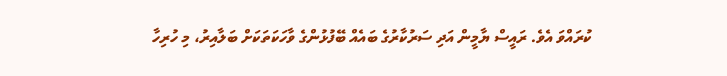ކުރައްވަ އެވެ. ރައީސް ޔާމީން އަދި ސަރުކާރުގެ ބައެއް ބޭފުޅުންގެ ވާހަކަތަކަށް ބަލާއިރު، މި ހުރިހާ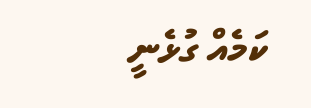ކަމެއް ގުޅެނީ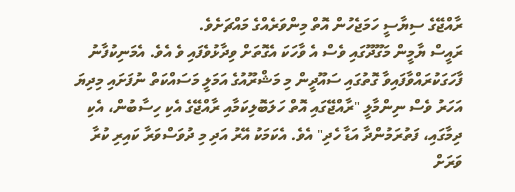ރާއްޖޭގެ ސިޔާސީ ހަމަޖެހުން އޮތް މިންވަރެއްގެ މައްޗަށެވެ.
ރައީސް ޔާމީން މަގޫދޫގައި ވެސް އެ ވާހަކަ އެގޮތަށް ވިދާޅުވެފައި ވެ އެވެ. އެމަނިކުފާނު ފާހަގަކުރައްވާފައިވާ ގޮތުގައި ސައޫދީން މި މަޝްރޫއުގެ އަމަލީ މަސައްކަތް ނުފަށައި މިދިޔަ އަހަރު ވެސް ނިންމާލީ "ރާއްޖޭގައި އޮތް ހަލަބޮލިކަމާއި ރާއްޖޭގެ އެކި ހިސާބުން، އެކި ދިމާގައި، ފަތުރަމުންދާ އަޑާ ހެދި" އެވެ. އެކަމަކު އޭރު އަދި މި ދުވަސްވަރާ ކައިރި ކުރާ ވަރަށް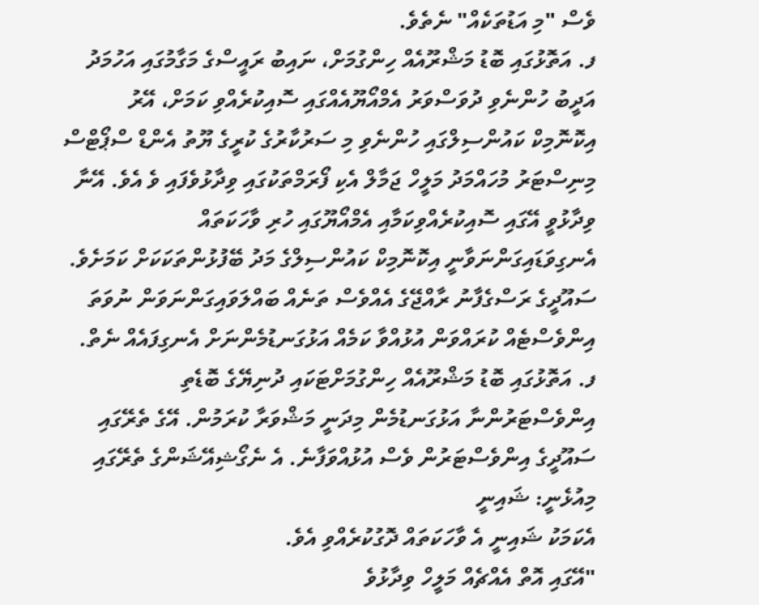ވެސް "މި އަޑުތަކެއް" ނެތެވެ.
ފ. އަތޮޅުގައި ބޮޑު މަޝްރޫއެއް ހިންގުމަށް، ނައިބު ރައީސްގެ މަގާމުގައި އަހުމަދު އަދީބު ހުންނެވި ދުވަސްވަރު އެމްއޯޔޫއެއްގައި ސޮއިކުރެއްވި ކަމަށް، އޭރު އިކޮނޮމިކް ކައުންސިލްގައި ހުންނެވި މި ސަރުކާރުގެ ކުރީގެ ޔޫތު އެންޑް ސްޕޯޓްސް މިނިސްޓަރު މުހައްމަދު މަލީހް ޖަމާލް އެކި ފޯރަމްތަކުގައި ވިދާޅުވެފައި ވެ އެވެ. އޭނާ ވިދާޅުވީ އޭގައި ސޮއިކުރެއްވިކަމާއި އެމްއޯޔޫގައި ހުރި ވާހަކަތައް އެނގިވަޑައިގަންނަވާނީ އިކޮނޮމިކް ކައުންސިލްގެ މަދު ބޭފުޅުންތަކަކަށް ކަމަށެވެ.
ސައޫދީގެ ރަސްގެފާނު ރާއްޖޭގެ އެއްވެސް ތަނެއް ބައްލަވައިގަންނަވަން ނުވަތަ އިންވެސްޓެއް ކުރައްވަން އުޅުއްވާ ކަމެއް އަޅުގަނޑުމެންނަށް އެނގިފައެއް ނެތް. ފ. އަތޮޅުގައި ބޮޑު މަޝްރޫއެއް ހިންގުމަށްޓަކައި ދުނިޔޭގެ ބޮޑެތި އިންވެސްޓަރުންނާ އަޅުގަނޑުމެން މިދަނީ މަޝްވަރާ ކުރަމުން. އޭގެ ތެރޭގައި ސައޫދީގެ އިންވެސްޓަރުން ވެސް އުޅުއްވަފާނެ. އެ ނެގޯޝިއޭޝަންގެ ތެރޭގައި މިއުޅެނީ: ޝައިނީ
އެކަމަކު ޝައިނީ އެ ވާހަކަތައް ދޮގުކުރެއްވި އެވެ.
"އޭގައި އޮތް އެއްޗެއް މަލީހް ވިދާޅުވެ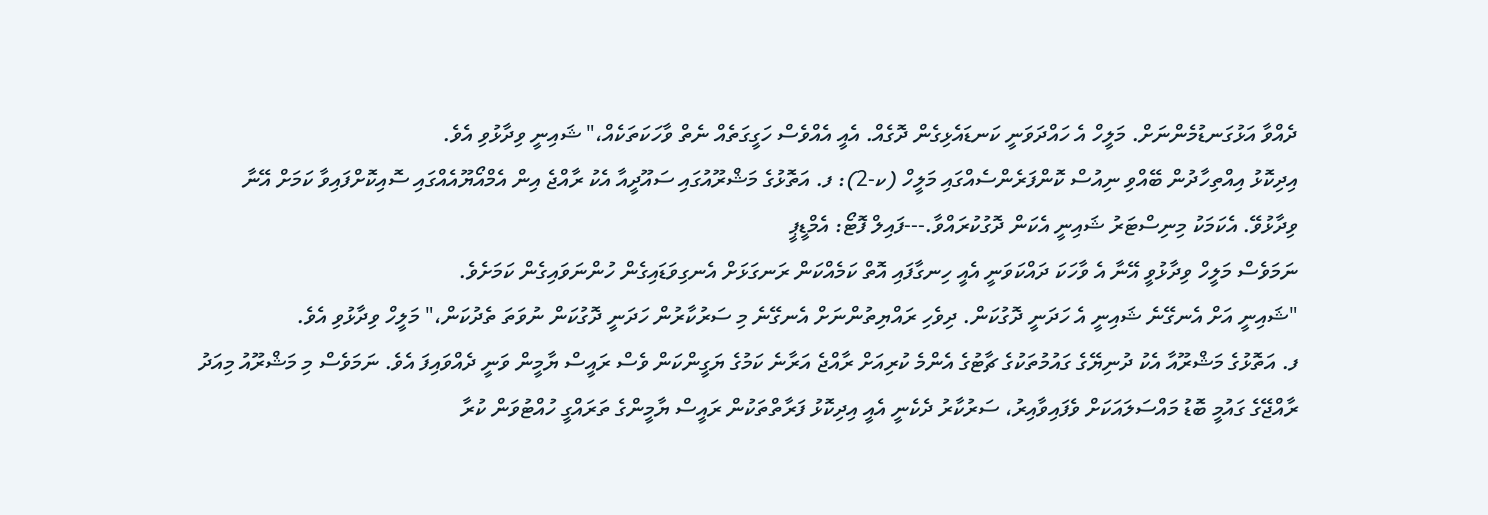ދެއްވާ އަޅުގަނޑުމެންނަށް. މަލީހް އެ ހައްދަވަނީ ކަނޑައެޅިގެން ދޮގެއް. އެއީ އެއްވެސް ހަގީގަތެއް ނެތް ވާހަކަތަކެއް،" ޝައިނީ ވިދާޅުވި އެވެ.
އިދިކޮޅު އިއްތިހާދުން ބޭއްވި ނިއުސް ކޮންފަރެންސެއްގައި މަލީހް (ކ-2): ފ. އަތޮޅުގެ މަޝްރޫއުގައި ސައޫދީއާ އެކު ރާއްޖެ އިން އެމްއޯޔޫއެއްގައި ސޮއިކޮށްފައިވާ ކަމަށް އޭނާ ވިދާޅުވޭ. އެކަމަކު މިނިސްޓަރު ޝައިނީ އެކަން ދޮގުކުރައްވާ.---ފައިލް ފޮޓޯ: އެމްޑީޕީ
ނަމަވެސް މަލީހް ވިދާޅުވީ އޭނާ އެ ވާހަކަ ދައްކަވަނީ އެއީ ހިނގާފައި އޮތް ކަމެއްކަން ރަނގަޅަށް އެނގިވަޑައިގެން ހުންނަވައިގެން ކަމަށެވެ.
"ޝައިނީ އަށް އެނގޭނެ ޝައިނީ އެ ހަދަނީ ދޮގުކަން. ދިވެހި ރައްޔިތުންނަށް އެނގޭނެ މި ސަރުކާރުން ހަދަނީ ދޮގުކަން ނުވަތަ ތެދުކަން،" މަލީހް ވިދާޅުވި އެވެ.
ފ. އަތޮޅުގެ މަޝްރޫއާ އެކު ދުނިޔޭގެ ގައުމުތަކުގެ ޗާޓުގެ އެންމެ ކުރިއަށް ރާއްޖެ އަރާނެ ކަމުގެ ޔަގީންކަން ވެސް ރައީސް ޔާމީން ވަނީ ދެއްވައިފަ އެވެ. ނަމަވެސް މި މަޝްރޫއު މިއަދު ރާއްޖޭގެ ގައުމީ ބޮޑު މައްސަލައަކަށް ވެފައިވާއިރު، ސަރުކާރު ދެކެނީ އެއީ އިދިކޮޅު ފަރާތްތަކުން ރައީސް ޔާމީންގެ ތަރައްގީ ހުއްޓުވަން ކުރާ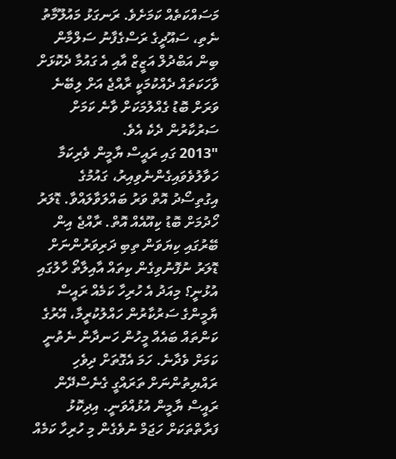މަސައްކަތެއް ކަމަށެވެ. ރަނގަޅު މައުލޫމާތު ނެތި، ސައޫދީގެ ރަސްގެފާނު ސަލްމާން ބިން އަބްދުލް އަޒީޒް އާއި އެ ގައުމާ ދެކޮޅަށް ވާހަކަތައް ދެއްކުމަކީ ރާއްޖެ އަށް ލިބޭނެ ވަރަށް ބޮޑު ގެއްލުމަކަށް ވާނެ ކަމަށް ސަރުކާރުން ދެކެ އެވެ.
"2013 ގައި ރައީސް ޔާމީން ވެރިކަމާ ހަވާލުވެވައިގެންނެވިއިރު، ގައުމުގެ އިގުތިސޯދު އޮތް ވަރު ބައްލަވާލައްވާ. ޑޮލަރު ހޯދުމަށް ބޮޑު ކިއޫއެއް އޮތް. ރާއްޖެ އިން ބޭރުގައި ކިޔަވަން ތިބި ދަރިވަރުންނަށް ޑޮލަރު ނުފޮނުވިގެން ކިތައް އާއިލާތޯ ހާލުގައި އުޅުނީ؟ މިއަދު އެ ހުރިހާ ކަމެއް ރައީސް ޔާމީންގެ ސަރުކާރުން ހައްލުކުރީމާ، އޭރުގެ ކަންތައް ބައެއް މީހުން ހަނދާން ނެތުނީ ކަމަށް ވެދާނެ. ހަމަ އެގޮތަށް ދިވެހި ރައްޔިތުންނަށް ތަރައްގީ ގެނެސްދޭން ރައީސް ޔާމީން އުޅުއްވަނީ. އިދިކޮޅު ފަރާތްތަކަށް ހަޖަމް ނުވެގެން މި ހުރިހާ ކަމެއް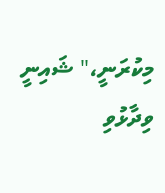މިކުރަނީ،" ޝައިނީ ވިދާޅުވި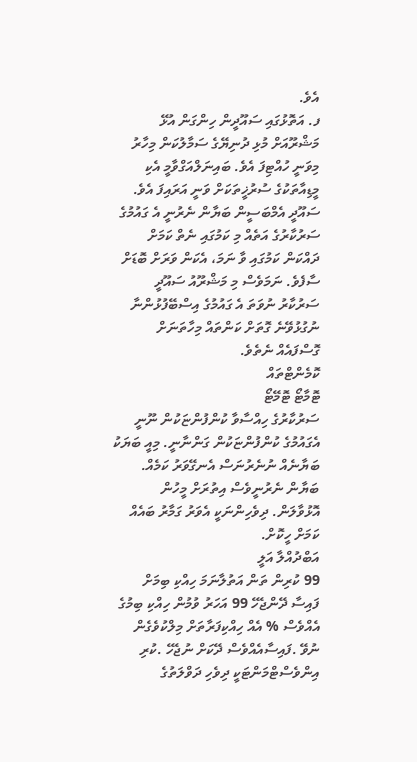އެވެ.
ފ. އަތޮޅުގައި ސައޫދީން ހިންގަން އުޅޭ މަޝްރޫއަށް މުޅި ދުނިޔޭގެ ސަމާލުކަން މިހާރު މިވަނީ ހުއްޓިފަ އެވެ. ބައިނަލްއަގްވާމީ އެކި މީޑިއާތަކުގެ ސުރުޚީތަކަށް ވަނީ އަރައިފަ އެވެ. ސައޫދީ އެމްބަސީން ބަޔާން ނެރުނީ އެ ގައުމުގެ ސަރުކާރުގެ އަތެއް މި ކަމުގައި ނެތް ކަމަށް ދައްކަން ކަމުގައި ވާ ނަމަ، އެކަން ވަރަށް ބޮޑަށް ސާފެވެ. ނަމަވެސް މި މަޝްރޫއު ސައޫދީ ސަރުކާރު ނުވަތަ އެ ގައުމުގެ އިސްބޭފުޅުންނާ ނުގުޅުވޭނެ ގޮތަށް ކަންތައް މިހާތަނަށް ގޮސްފައެއް ނެތެވެ.
ކޮމެންޓްތައް
ޓޮމާޓޯ ޓޮމޭޓޯ
ސަރުކާރުގެ ހިއްސާވާ ކުންފުންޏަކުން ނޫނީ އެގައުމުގެ ކުންފުންޏަކުން ގަންނާނީ. މިއީ ބަޔަކު ބަޔާނެއް ނުނެރުނަސް އެނގޭވަރު ކަމެއް. ބަޔާން ނެރުނީވެސް އިތުރަށް މީހުން އޮޅުވާލަން. ދިވެހިންނަކީ އެވަރު ގަމާރު ބައެއް ކަމަށް ހީކޮށް.
އަބްދުއްލާ އަލީ
99 ކުރިން ތަން އަތުލާނަމަ ހިއްކި ބިމަށް ފައިސާ ދޭންޖެހޭ 99 އަހަރު ވުމުން ހިއްކި ބިމުގެ އެއްވެސް % އެއް ހިއްކިފަރާތަށް މިލްކުވެގެން ނުވޭ .ފައިސާއެއްވެސް ދޭކަށް ނުޖެހޭ .ކުރި އިންވެސްޓްމަންޓަކީ ދިވެހި ދަވްލަތުގެ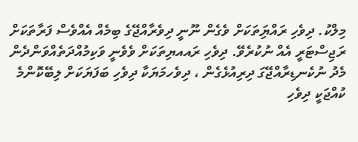މިލްކު. ދިވެހި ރައްޔަިތަކަށް ވެގެން ނޫނީ ދިވެރާއްޖޭގެ ބިމެއް އެއްވެސް ފަރާތަކަށް ރަޖިސްޓަރީ އެއް ނުކުރެވޭ. ދިވެހި ރައއޔިތަކަށް ވެވެނީ ވަކިމުއްދަތެއްވަންދެން މެދު ނުކެނޑިރާއްޖޭގަ ދިރިއުޅެގެން ، ދިވެހމަޔަކާ ދިވެހި ބަފަޔަކަށް ލިބޭކޮންމެ ކުއްޖަކީ ދިވެހި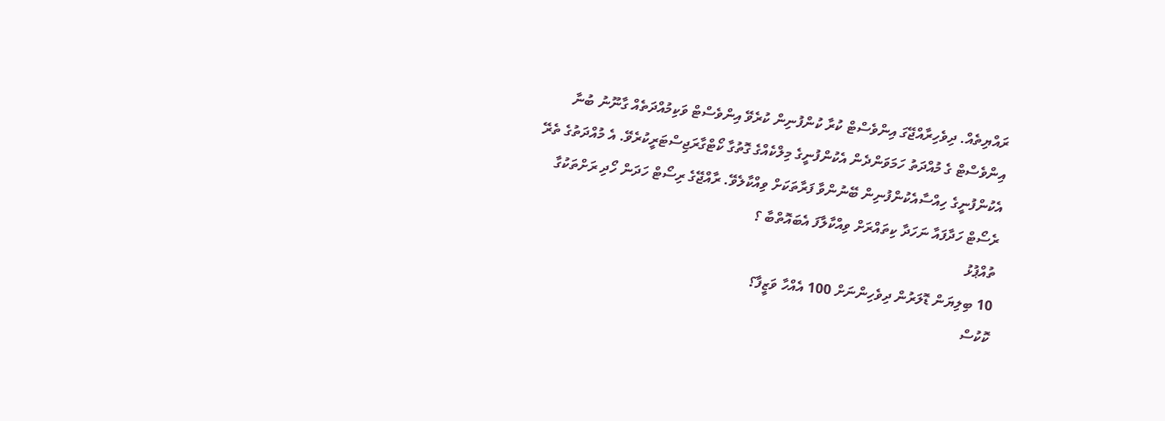ރައްޔިތެއް. ދިވެހިރާއްޖޭގަ އިންވެސްޓް ކުރާ ކުންފުނިން ކުރެވޭ އިންވެސްޓް ވަކިމުއްދަތެއް ގާނޫނު ބުނާ އިންވެސްޓް ގެ މުއްދަތު ހަމަވަންދެން އެކުންފުނީގެ މިލްކެއްގެ ގޮތުގާ ކޯޓްގާރަޖިސްޓަރީކުރެވޭ. އެ މުއްދަތުގެ ތެރޭ އެކުންފުނީގެ ހިއްސާއެކުންފުނިން ބޭނުންވާ ފަރާތަކަށް ވިއްކާލެވޭ. ރާއްޖޭގެ ރިސޯޓް ހަދަން ހޯދި ރަށްތަކުގާ ރެސޯޓް ހަދާފައާ ނަހަދާ ކިތައްރަށް ވިއްކާލާފަ އެބައޮތްބާ ؟
ތުއްޕުޅު
10 ބިލިޔަން ޑޮލަރުން ދިވެހިންނަށް 100 އެއްހާ ވަޒީފާ؟
ކޮކުސް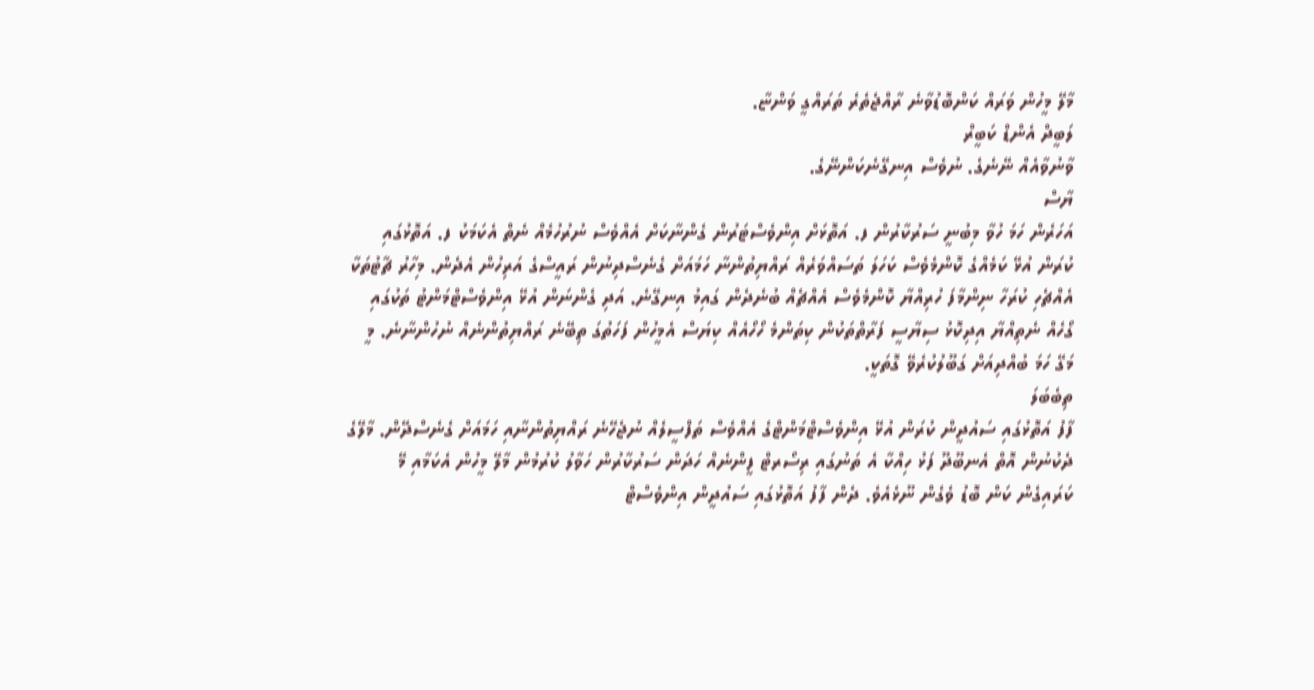މާލޭ މީހުން ވަރައް ކަންބޮޑުވާނެ ރާއްޖެތެރެ ތަރައްގީ ވަންޏާ.
ލަބީދް އެންޑް ކަބީރް
ވާނުވާއެއް ނޭނެގެ. ނުވެސް އިނގޭނެކަންނޭގެ.
ޔާސް
އަހަރެން ހަމަ ހުވާ މިބުނީ ސަރުކާރުން ފ. އަތޮޅަށް އިންވެސްޓަރުން ގެންނާކަށް އެއްވެސް ނުރުހުމެއް ނެތް އެކަމަކު ފ. އަތޮޅުގައި ކުރަން އުޅޭ ކަމެއްގެ ކޮންމެވެސް ކަހަލަ ތަސައްވަރެއް ރައްޔިތުންނާ ހަމައަށް ގެނެސްދިނުން ރައީސްގެ އަރިހުން އެދެން. މިހާރު ޗާޓުތަކާ އެއްޗެހި ކުރަހާ ނިންމާފަ ހުރިއްޔާ ކޮންމެވެސް އެއްޗެއް ބުނެދެން ގައިމު އިނގޭނެ. އަދި ގެންނަން އުޅޭ އިންވެސްޓްމަންޓު ތަކުގައި ގޯހެއް ނެތިއްޔާ އިދިކޮޅު ސިޔާސީ ފަރާތްތަކުން ކިތަންމެ ހޯހޯއެއް ކިޔަސް އެމީހުން ފަހަތުގަ ތިބޭނެ ރައްޔިތުންނެއް ނުހުންނާނެ. މީ މަގޭ ހަމަ ބުއްދިއަށް ގަބޫލުކުރެވޭ ގޮތަކީ.
ތިބެބަލަ
ފާފު އަތޮޅުގައި ސައުދީން ކުރަން އުޅޭ އިންވެސްޓްމަންޓްގެ އެއްވެސް ތަފްސީލެއް ނުޖެހޭނެ ރައްޔިތުންނާއި ހަމައަށް ގެނެސްދޭން. މާލޭގެ ދެކުނުން އޮތް އެނބޫދޫ ފަޅު ހިއްކާ އެ ތަނުގައި ރިސޯރޓް ފީންނެއް ހަދަން ސަރުކާރުން ހަވާލު ކުރުމުން މާލޭ މީހުން އެކަމާއި މޭ ކަރައިގެން ކަން ބޮޑު ވެގެން ނޫޅެއެވެ. ދެން ފާފު އަތޮޅުގައި ސައުދީން އިންވެސްޓް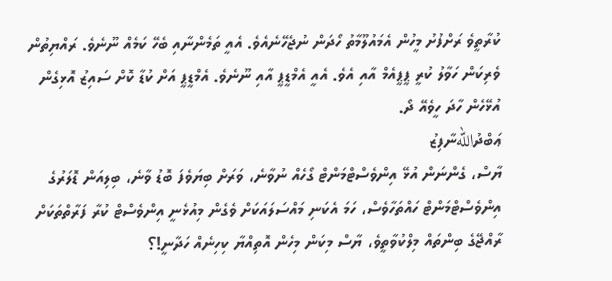ކުރާތީވެ ރަށްފުށު މީހުން އެމައުލޫމާތު ހޯދަން ނުޖެހޭނެއެވެ. އެއީ ތަމެންނާއި ބެހޭ ކަމެއް ނޫނެވެ. ރައްޔިތުން ވެރިކަން ހަވާލު ކުރީ ޕީޕީއެމް އާއި އެވެ. އެއީ އެމްޑީޕީ އާއި ނޫނެވެ. އެމްޑީޕީ އަށް ކުޑާ ކޮށް ސައިޒު އޮޅިގެން އުޅޭހެން ހާދަ ހީވެއޭ ދޯ.
ޢަބްދުاللهނާފިޒު
ޔާސް، ގެންނަން އުޅޭ އިންވެސްޓްމަންޓް ގޯހެއް ނުވާނެ، ވަރަށް ބިޔަވެފަ ބޮޑު ވާނެ، ބިލިއަން ޑޮލަރުގެ އިންވެސްޓްމަންޓް ހައްތަހާވެސް، ހަމަ އެކަނި މައްސަލައަކަށް ވެގެން މިއުޅެނީ އިންވެސްޓް ކުރާ ފަރާތްތަކަށް ރާއްޖޭގެ ބިންތައް މިލްކުވާތީވެ، ޔާސް މިކަން މިހެން އޮތިއްޔާ ކިހިނެއް ހަދާނީ!؟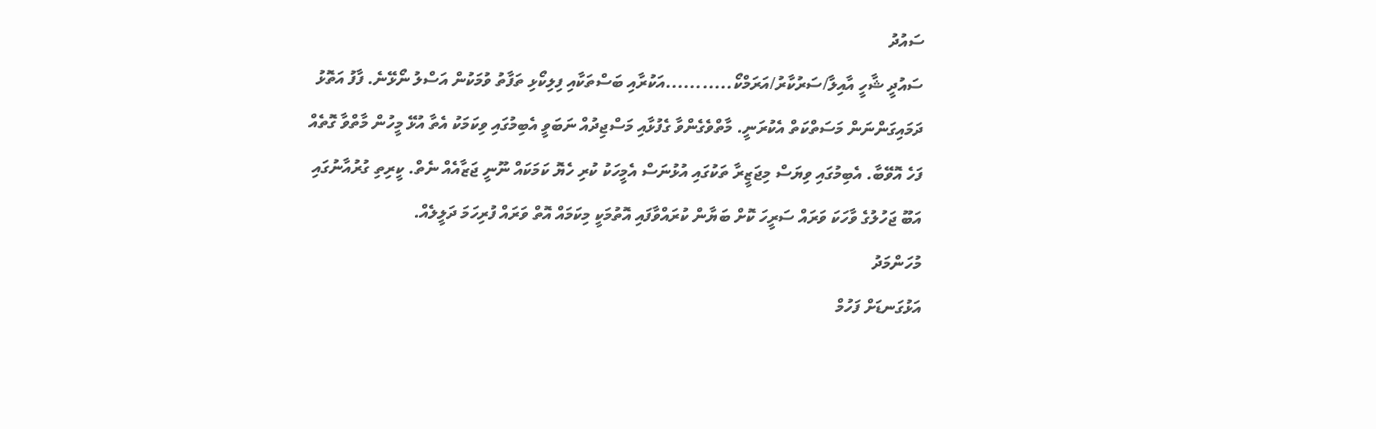ސައުދު
ސައުދީ ޝާހީ އާއިލާ/ސަރުކާރު/އަރަމްކޯ...........އަކުރާއި ބަސްތަކާއި ފިލިކޯޅި ތަފާތު ވުމަކުން އަސްލު ނޯޅޭނެ. ފާފު އަތޮޅު ދަމައިގަންނަން މަސަތްކަތް އެކުރަނީ. މާތްވެގެންވާ ގެފުޅާއި މަސްޖިދުއް ނަބަވީ އެބިމުގައި ވިކަމަކު އެތާ އުޅޭ މީހުން މާތްވާ ގޮތެއް ފަހެ އޮވޭބާ. އެބިމުގައި ވިޔަސް މިޖަޒީރާ ތަކުގައި އުޅުނަސް އެމީހަކު ކުރި ހެޔޮ ކަމަކައް ނޫނީ ޖަޒާއެއް ނެތް. ކީރިތި ގުރުއާނުގައި އަބޫ ޖަހުލުގެ ވާހަކަ ވަރައް ސަރީހަ ކޮށް ބަޔާން ކުރައްވާފައި އޮތުމަކީ މިކަމައް އޮތް ވަރައް ފުރިހަމަ ދަލީލެއް.
މުހަންމަދު
އަޅުގަނޑަށް ފަހުމް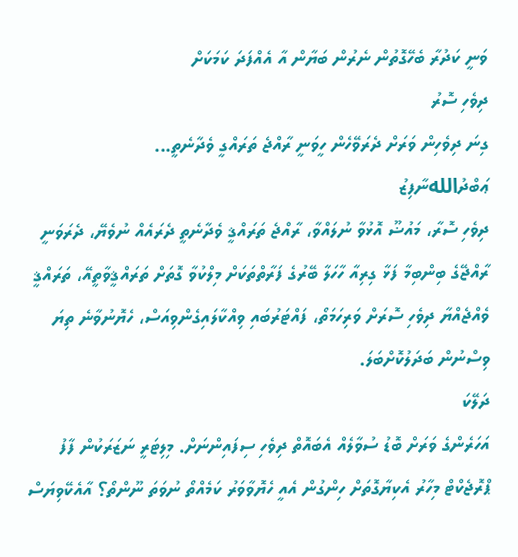ވަނީ ކަދުރާ ބެހޭގޮތުން ނެރުން ބަޔާން އާ އެއްފަދަ ކަމަކަށް
ދިވެހި ސޮރު
ގިނަ ދިވެހިން ވަރަށް ދެރަވޭހެން ހީވަނީ ރާއްޖެ ތަރައްގީ ވެދާނެތީ...
ޢަބްދުاللهނާފިޒު
ދިވެހި ސޮރާ، މައުޟޫ އޮޅުވާ ނުލައްވާ، ރާއްޖެ ތަރައްޤީ ވެދާނެތީ ދެރައެއް ނުވެޔޭ، ދެރަވަނީ ރާއްޖޭގެ ބިންބިމާ ފަޅާ ގިރިއާ ހާހަލާ ބޭރުގެ ފަރާތްތަކަށް މިލްކުވާ ގޮތަށް ތަރައްޤީވާތީއޭ، ތަރައްޤީ ވެއްޖެއްޔާ ދިވެހި ސޮރަށް ވަރިހަމަތޯ، ފައްޓަރުބައި ވިއްކާލައިގެންވިއަސް، ހެޔޮނުވާނެ ތިޔަ ވިސްނުން ބަދަލުކޮށްބަލަ.
ދަލޭކަ
އަހަރެންގެ ވަރަށް ބޮޑު ސުވާލެއް އެބައޮތް ދިވެހި ސިފައިންނަށް. މިލިޓަރީ ނަޒަރަކުން ފާފު ޕްރޮޖެކްޓް މިހާރު އެކިޔާގޮތަށް ހިންގުން އެއީ ހެޔޮވާވަރު ކަމެއްތޯ ނުވަތަ ނޫންތޯ؟ އާއެކޭވިޔަސް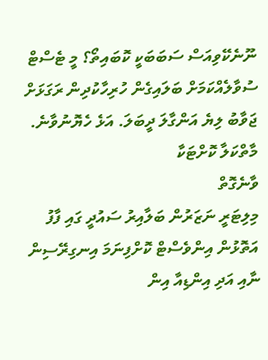ނޫނެކޭވިއަސް ސަބަބަކީ ކޮބައިތޯ؟ މީ ޓެސްޓް ސުވާލެއްކަމަށް ބަލައިގެން ހުރިހާކުދިން ރަގަޅަށް ޖަވާބު ލިޔެ އަންގާލަ ދީބަލަ. އަޅެ ހެޔޮނުވާނެ. މާތްކަލާ ކޮށްޓަކާ
ވާނެގޮތް
މިލިޓަރީ ނަޒަރުން ބަލާއިރު ސައުދީ ގައި ފާފު އަތޮޅުން އިންވެސްޓް ކޮށްފިނަމަ އިނގިރޭސިން ނާއި އަދި އިންޑިއާ އިން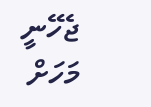ޖެހޭނީ މަހަށް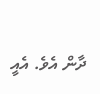ދާން އެވެ. އެއީ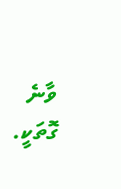ވާނެ ގޮތަކީ.